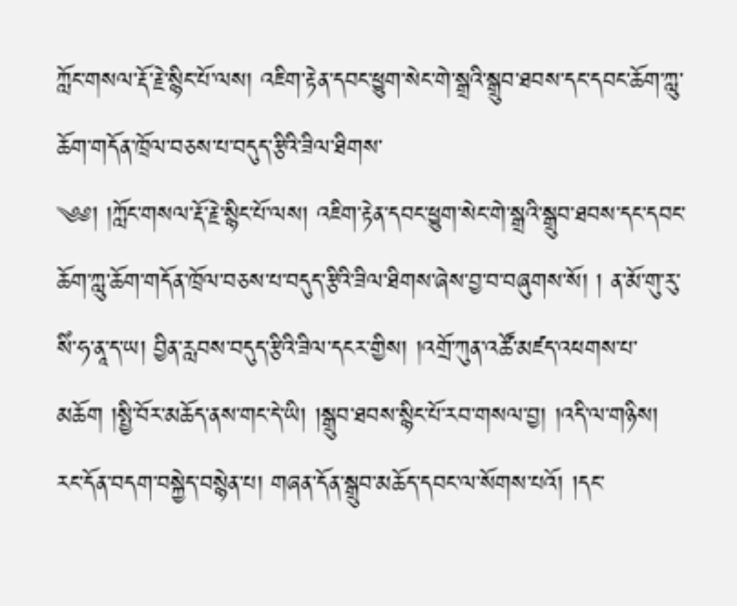ཀློང་གསལ་རྡོ་རྗེ་སྙིང་པོ་ལས། འཇིག་རྟེན་དབང་ཕྱུག་སེང་གེ་སྒྲའི་སྒྲུབ་ཐབས་དང་དབང་ཆོག་ཀླུ་ཆོག་གདོན་ཁྲོལ་བཅས་པ་བདུད་རྩིའི་ཟིལ་ཐིགས་
༄༅། །ཀློང་གསལ་རྡོ་རྗེ་སྙིང་པོ་ལས། འཇིག་རྟེན་དབང་ཕྱུག་སེང་གེ་སྒྲའི་སྒྲུབ་ཐབས་དང་དབང་ཆོག་ཀླུ་ཆོག་གདོན་ཁྲོལ་བཅས་པ་བདུད་རྩིའི་ཟིལ་ཐིགས་ཞེས་བྱ་བ་བཞུགས་སོ། ། ན་མོ་གུ་རུ་སིཾ་ཧ་ནཱ་ད་ཡ། བྱིན་རླབས་བདུད་རྩིའི་ཟིལ་དངར་གྱིས། །འགྲོ་ཀུན་འཚོ་མཛད་འཕགས་པ་མཆོག །སྤྱི་བོར་མཆོད་ནས་གང་དེ་ཡི། །སྒྲུབ་ཐབས་སྙིང་པོ་རབ་གསལ་བྱ། །འདི་ལ་གཉིས། རང་དོན་བདག་བསྐྱེད་བསྙེན་པ། གཞན་དོན་སྒྲུབ་མཆོད་དབང་ལ་སོགས་པའོ། །དང་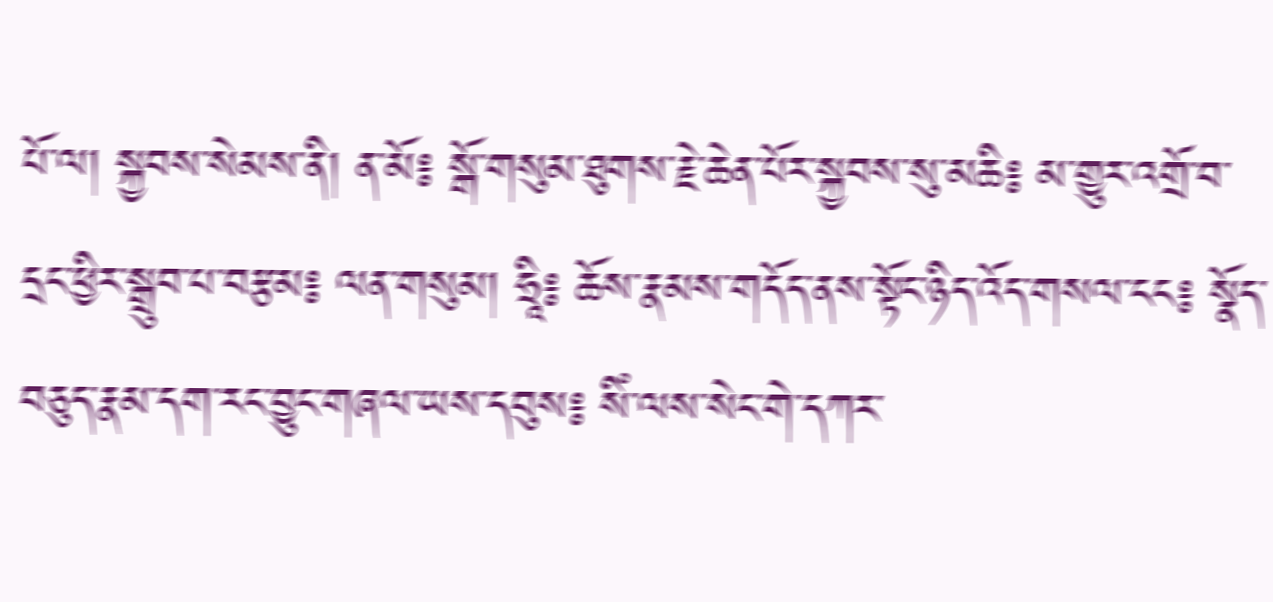པོ་ལ། སྐྱབས་སེམས་ནི། ན་མོ༔ སྒོ་གསུམ་ཐུགས་རྗེ་ཆེན་པོར་སྐྱབས་སུ་མཆི༔ མ་གྱུར་འགྲོ་བ་དྲང་ཕྱིར་སྒྲུབ་པ་བརྩམ༔ ལན་གསུམ། ཧྲཱི༔ ཆོས་རྣམས་གདོད་ནས་སྟོང་ཉིད་འོད་གསལ་ངང༔ སྣོད་བཅུད་རྣམ་དག་རང་བྱུང་གཞལ་ཡས་དབུས༔ སིཾ་ལས་སེང་གེ་དཀར་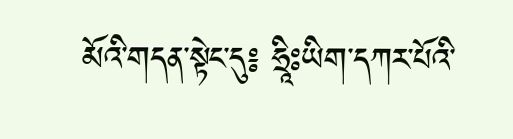མོའི་གདན་སྟེང་དུ༔ ཧྲཱིཿཡིག་དཀར་པོའི་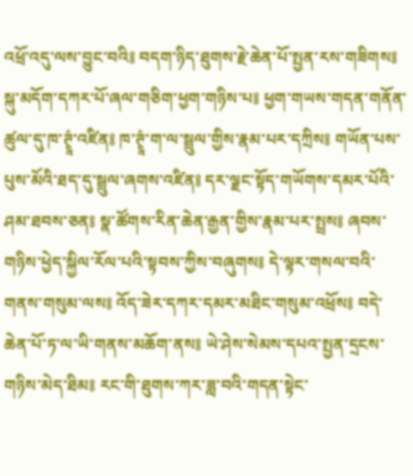འཕྲོ་འདུ་ལས་བྱུང་བའི༔ བདག་ཉིད་ཐུགས་རྗེ་ཆེན་པོ་སྤྱན་རས་གཟིགས༔ སྐུ་མདོག་དཀར་པོ་ཞལ་གཅིག་ཕྱག་གཉིས་པ༔ ཕྱག་གཡས་གདན་གནོན་ཚུལ་དུ་ཁ་ཊྭཱཾ་འཛིན༔ ཁ་ཊྭཱཾ་ག་ལ་སྦྲུལ་གྱིས་རྣམ་པར་དཀྲིས༔ གཡོན་པས་པུས་མོའི་ཐད་དུ་སྦྲུལ་ཞགས་འཛིན༔ དར་ལྗང་སྟོད་གཡོགས་དམར་པོའི་ཤམ་ཐབས་ཅན༔ སྣ་ཚོགས་རིན་ཆེན་རྒྱན་གྱིས་རྣམ་པར་སྤྲས༔ ཞབས་གཉིས་ཕྱེད་སྐྱིལ་རོལ་པའི་སྟབས་ཀྱིས་བཞུགས༔ དེ་ལྟར་གསལ་བའི་གནས་གསུམ་ལས༔ འོད་ཟེར་དཀར་དམར་མཐིང་གསུམ་འཕྲོས༔ བདེ་ཆེན་པོ་ཏ་ལ་ཡི་གནས་མཆོག་ནས༔ ཡེ་ཤེས་སེམས་དཔའ་སྤྱན་དྲངས་གཉིས་མེད་ཐིམ༔ རང་གི་ཐུགས་ཀར་ཟླ་བའི་གདན་སྟེང་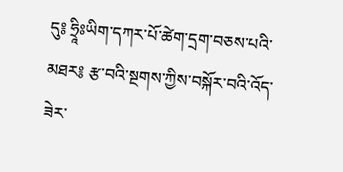དུ༔ ཧྲཱིཿཡིག་དཀར་པོ་ཚེག་དྲག་བཅས་པའི་མཐར༔ རྩ་བའི་སྔགས་ཀྱིས་བསྐོར་བའི་འོད་ཟེར་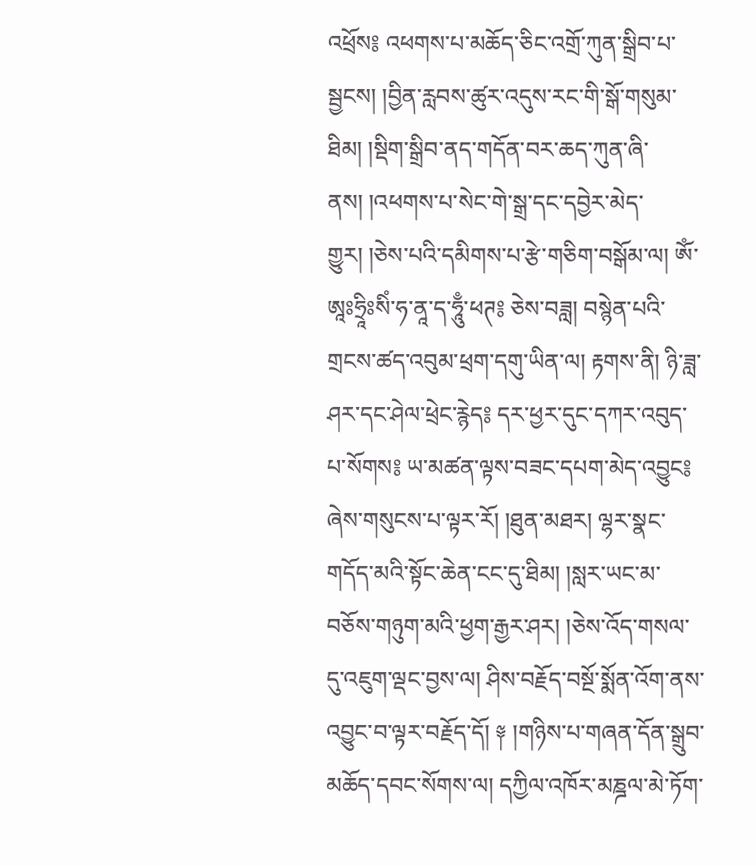འཕྲོས༔ འཕགས་པ་མཆོད་ཅིང་འགྲོ་ཀུན་སྒྲིབ་པ་སྦྱངས། །བྱིན་རླབས་ཚུར་འདུས་རང་གི་སྒོ་གསུམ་ཐིམ། །སྡིག་སྒྲིབ་ནད་གདོན་བར་ཆད་ཀུན་ཞི་ནས། །འཕགས་པ་སེང་གེ་སྒྲ་དང་དབྱེར་མེད་གྱུར། །ཅེས་པའི་དམིགས་པ་རྩེ་གཅིག་བསྒོམ་ལ། ཨོཾ་ཨཱཿཧྲཱིཿསིཾ་ཧ་ནཱ་ད་ཧཱུྃ་ཕཊ༔ ཅེས་བཟླ། བསྙེན་པའི་གྲངས་ཚད་འབུམ་ཕྲག་དགུ་ཡིན་ལ། རྟགས་ནི། ཉི་ཟླ་ཤར་དང་ཤེལ་ཕྲེང་རྙེད༔ དར་ཕྱར་དུང་དཀར་འབུད་པ་སོགས༔ ཡ་མཚན་ལྟས་བཟང་དཔག་མེད་འབྱུང༔ ཞེས་གསུངས་པ་ལྟར་རོ། །ཐུན་མཐར། ལྷར་སྣང་གདོད་མའི་སྟོང་ཆེན་ངང་དུ་ཐིམ། །སླར་ཡང་མ་བཅོས་གཉུག་མའི་ཕྱག་རྒྱར་ཤར། །ཅེས་འོད་གསལ་དུ་འཇུག་ལྡང་བྱས་ལ། ཤིས་བརྗོད་བསྔོ་སྨོན་འོག་ནས་འབྱུང་བ་ལྟར་བརྗོད་དོ། ༈ །གཉིས་པ་གཞན་དོན་སྒྲུབ་མཆོད་དབང་སོགས་ལ། དཀྱིལ་འཁོར་མཎྜལ་མེ་ཏོག་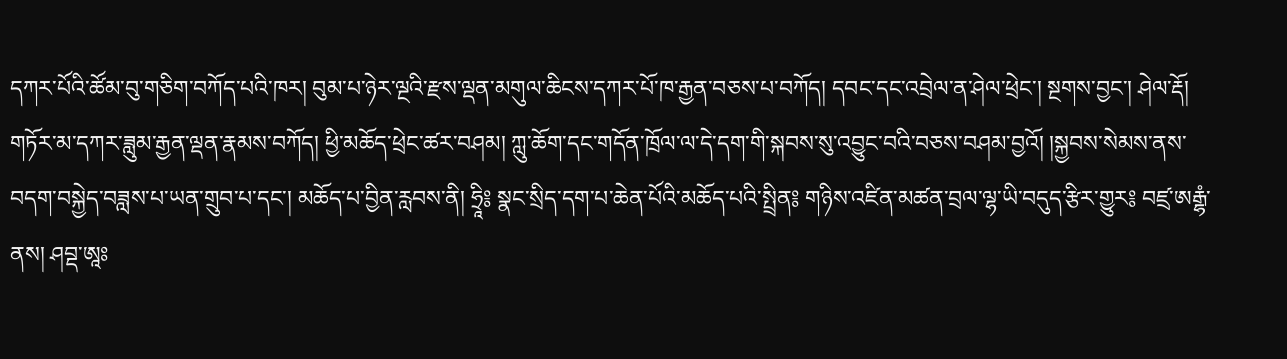དཀར་པོའི་ཚོམ་བུ་གཅིག་བཀོད་པའི་ཁར། བུམ་པ་ཉེར་ལྔའི་རྫས་ལྡན་མགུལ་ཆིངས་དཀར་པོ་ཁ་རྒྱན་བཅས་པ་བཀོད། དབང་དང་འབྲེལ་ན་ཤེལ་ཕྲེང་། སྔགས་བྱང་། ཤེལ་རྡོ། གཏོར་མ་དཀར་ཟླུམ་རྒྱན་ལྡན་རྣམས་བཀོད། ཕྱི་མཆོད་ཕྲེང་ཚར་བཤམ། ཀླུ་ཆོག་དང་གདོན་ཁྲོལ་ལ་དེ་དག་གི་སྐབས་སུ་འབྱུང་བའི་བཅས་བཤམ་བྱའོ། །སྐྱབས་སེམས་ནས་བདག་བསྐྱེད་བཟླས་པ་ཡན་གྲུབ་པ་དང་། མཆོད་པ་བྱིན་རླབས་ནི། ཧྲཱི༔ སྣང་སྲིད་དག་པ་ཆེན་པོའི་མཆོད་པའི་སྤྲིན༔ གཉིས་འཛིན་མཚན་བྲལ་ལྷ་ཡི་བདུད་རྩིར་གྱུར༔ བཛྲ་ཨརྒྷཾ་ནས། ཤབྡ་ཨཱཿ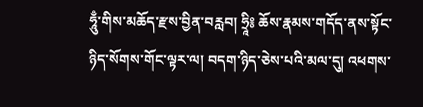ཧཱུྃ་གིས་མཆོད་རྫས་བྱིན་བརླབ། ཧྲཱི༔ ཆོས་རྣམས་གདོད་ནས་སྟོང་ཉིད་སོགས་གོང་ལྟར་ལ། བདག་ཉིད་ཅེས་པའི་མལ་དུ། འཕགས་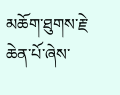མཆོག་ཐུགས་རྗེ་ཆེན་པོ་ཞེས་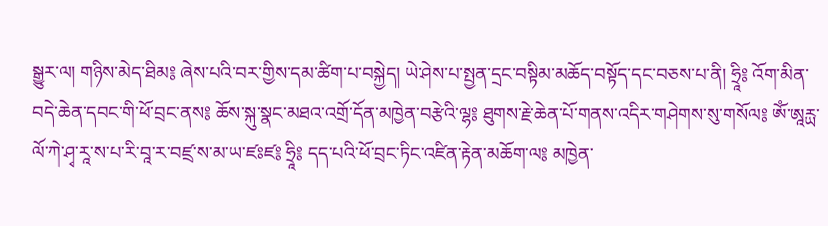སྒྱུར་ལ། གཉིས་མེད་ཐིམ༔ ཞེས་པའི་བར་གྱིས་དམ་ཚིག་པ་བསྐྱེད། ཡེ་ཤེས་པ་སྤྱན་དྲང་བསྟིམ་མཆོད་བསྟོད་དང་བཅས་པ་ནི། ཧྲཱི༔ འོག་མིན་བདེ་ཆེན་དབང་གི་ཕོ་བྲང་ནས༔ ཆོས་སྐུ་སྣང་མཐའ་འགྲོ་དོན་མཁྱེན་བརྩེའི་ལྷ༔ ཐུགས་རྗེ་ཆེན་པོ་གནས་འདིར་གཤེགས་སུ་གསོལ༔ ཨོཾ་ཨཱརྻ་ལོ་ཀེ་ཤྭ་རཱ་ས་པ་རི་བཱ་ར་བཛྲ་ས་མ་ཡ་ཛཿཛ༔ ཧྲཱི༔ དད་པའི་ཕོ་བྲང་ཏིང་འཛིན་རྟེན་མཆོག་ལ༔ མཁྱེན་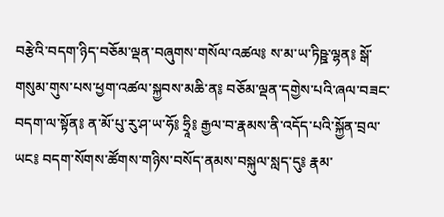བརྩེའི་བདག་ཉིད་བཅོམ་ལྡན་བཞུགས་གསོལ་འཚལ༔ ས་མ་ཡ་ཏིཥྛ་ལྷན༔ སྒོ་གསུམ་གུས་པས་ཕྱག་འཚལ་སྐྱབས་མཆི་ན༔ བཅོམ་ལྡན་དགྱེས་པའི་ཞལ་བཟང་བདག་ལ་སྟོན༔ ན་མོ་པུ་རུ་ཤ་ཡ་ཧོ༔ ཧྲཱི༔ རྒྱལ་བ་རྣམས་ནི་འདོད་པའི་སྐྱོན་བྲལ་ཡང༔ བདག་སོགས་ཚོགས་གཉིས་བསོད་ནམས་བསྐུལ་སླད་དུ༔ རྣམ་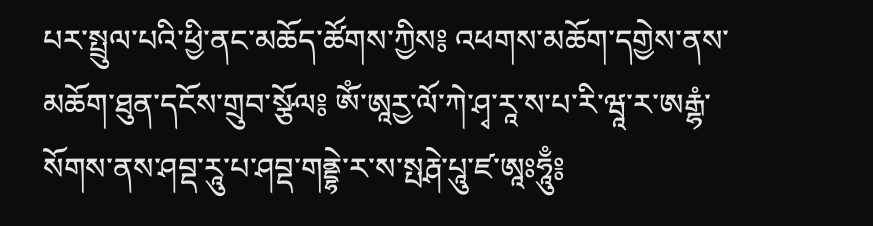པར་སྤྲུལ་པའི་ཕྱི་ནང་མཆོད་ཚོགས་ཀྱིས༔ འཕགས་མཆོག་དགྱེས་ནས་མཆོག་ཐུན་དངོས་གྲུབ་སྩོལ༔ ཨོཾ་ཨཱརྱ་ལོ་ཀེ་ཤྭ་རཱ་ས་པ་རི་ཝཱ་ར་ཨརྒྷཾ་སོགས་ནས་ཤབྡ་རཱུ་པ་ཤབྡ་གནྡྷེ་ར་ས་སྤརྴེ་པཱུ་ཛ་ཨཱཿཧཱུྃ༔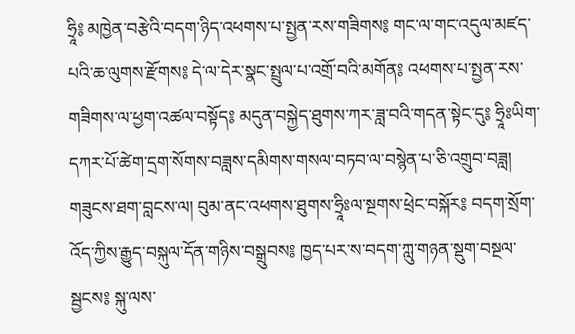ཧྲཱི༔ མཁྱེན་བརྩེའི་བདག་ཉིད་འཕགས་པ་སྤྱན་རས་གཟིགས༔ གང་ལ་གང་འདུལ་མཛད་པའི་ཆ་ལུགས་རྫོགས༔ དེ་ལ་དེར་སྣང་སྤྲུལ་པ་འགྲོ་བའི་མགོན༔ འཕགས་པ་སྤྱན་རས་གཟིགས་ལ་ཕྱག་འཚལ་བསྟོད༔ མདུན་བསྐྱེད་ཐུགས་ཀར་ཟླ་བའི་གདན་སྟེང་དུ༔ ཧྲཱིཿཡིག་དཀར་པོ་ཚེག་དྲག་སོགས་བཟླས་དམིགས་གསལ་བཏབ་ལ་བསྙེན་པ་ཅི་འགྲུབ་བཟླ། གཟུངས་ཐག་བླངས་ལ། བུམ་ནང་འཕགས་ཐུགས་ཧྲཱིཿལ་སྔགས་ཕྲེང་བསྐོར༔ བདག་སྲོག་འོད་ཀྱིས་རྒྱུད་བསྐུལ་དོན་གཉིས་བསྒྲུབས༔ ཁྱད་པར་ས་བདག་ཀླུ་གཉན་སྡུག་བསྔལ་སྦྱངས༔ སྐུ་ལས་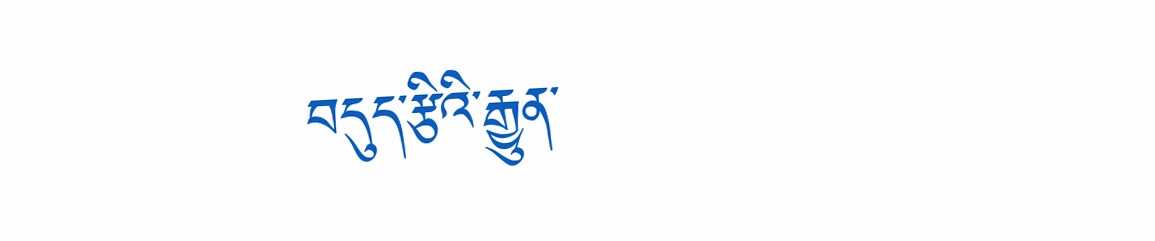བདུད་རྩིའི་རྒྱུན་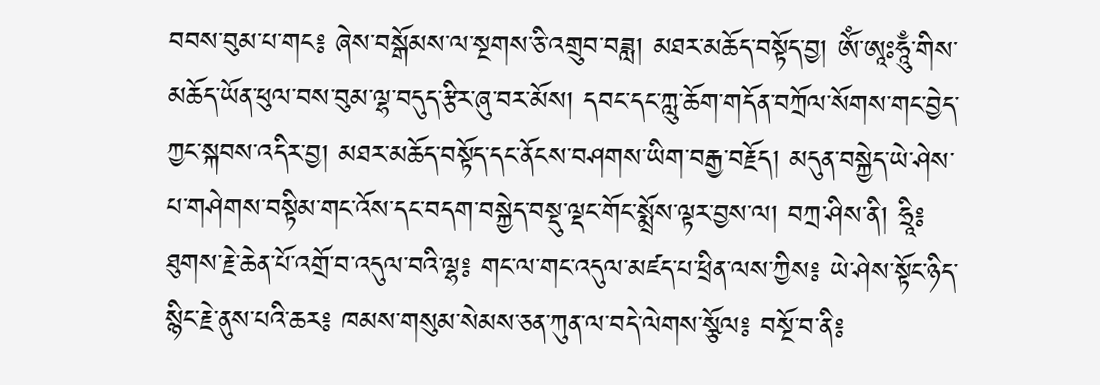བབས་བུམ་པ་གང༔ ཞེས་བསྒོམས་ལ་སྔགས་ཅི་འགྲུབ་བཟླ། མཐར་མཆོད་བསྟོད་བྱ། ཨོཾ་ཨཱཿཧཱུྃ་གིས་མཆོད་ཡོན་ཕུལ་བས་བུམ་ལྷ་བདུད་རྩིར་ཞུ་བར་མོས། དབང་དང་ཀླུ་ཆོག་གདོན་བཀྲོལ་སོགས་གང་བྱེད་ཀྱང་སྐབས་འདིར་བྱ། མཐར་མཆོད་བསྟོད་དང་ནོངས་བཤགས་ཡིག་བརྒྱ་བརྗོད། མདུན་བསྐྱེད་ཡེ་ཤེས་པ་གཤེགས་བསྟིམ་གང་འོས་དང་བདག་བསྐྱེད་བསྡུ་ལྡང་གོང་སྨྲོས་ལྟར་བྱས་ལ། བཀྲ་ཤིས་ནི། ཧྲཱི༔ ཐུགས་རྗེ་ཆེན་པོ་འགྲོ་བ་འདུལ་བའི་ལྷ༔ གང་ལ་གང་འདུལ་མཛད་པ་ཕྲིན་ལས་ཀྱིས༔ ཡེ་ཤེས་སྟོང་ཉིད་སྙིང་རྗེ་ནུས་པའི་ཆར༔ ཁམས་གསུམ་སེམས་ཅན་ཀུན་ལ་བདེ་ལེགས་སྩོལ༔ བསྔོ་བ་ནི༔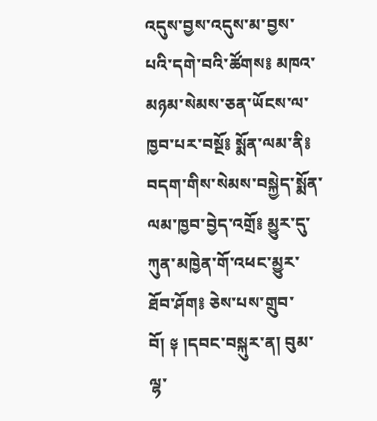འདུས་བྱས་འདུས་མ་བྱས་པའི་དགེ་བའི་ཚོགས༔ མཁའ་མཉམ་སེམས་ཅན་ཡོངས་ལ་ཁྱབ་པར་བསྔོ༔ སྨོན་ལམ་ནི༔ བདག་གིས་སེམས་བསྐྱེད་སྨོན་ལམ་ཁྱབ་བྱེད་འགྲོ༔ མྱུར་དུ་ཀུན་མཁྱེན་གོ་འཕང་མྱུར་ཐོབ་ཤོག༔ ཅེས་པས་གྲུབ་བོ། ༈ །དབང་བསྐུར་ན། བུམ་ལྷ་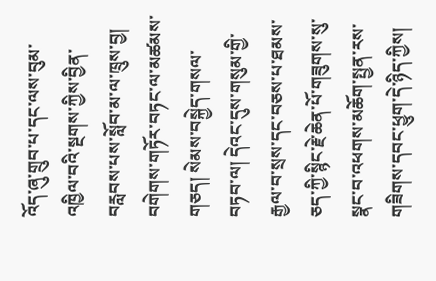འོད་ཞུ་གྲུབ་པ་དང་ལས་བུམ་འཁྱིལ་བའི་སྔགས་ཀྱིས་བྱིན་བརླབས་པས་སློབ་མ་ལ་ཁྲུས་བྱ། བགེགས་གཏོར་བཏང་ལ་མཚམས་གཅད། སེམས་བསྐྱེད་གསལ་བཏབ་ལ། དེའང་དུས་གསུམ་གྱི་རྒྱལ་བ་སྲས་དང་བཅས་པ་ཐམས་ཅད་ཀྱི་སྙིང་རྗེ་ཆེན་པོ་གཟུགས་སུ་སྣང་བ་འཕགས་མཆོག་སྤྱན་རས་གཟིགས་དབང་ཕྱུག་དེ་ཉིད་ཀྱིས།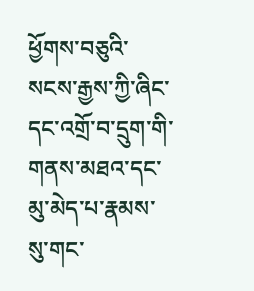ཕྱོགས་བཅུའི་སངས་རྒྱས་ཀྱི་ཞིང་དང་འགྲོ་བ་དྲུག་གི་གནས་མཐའ་དང་མུ་མེད་པ་རྣམས་སུ་གང་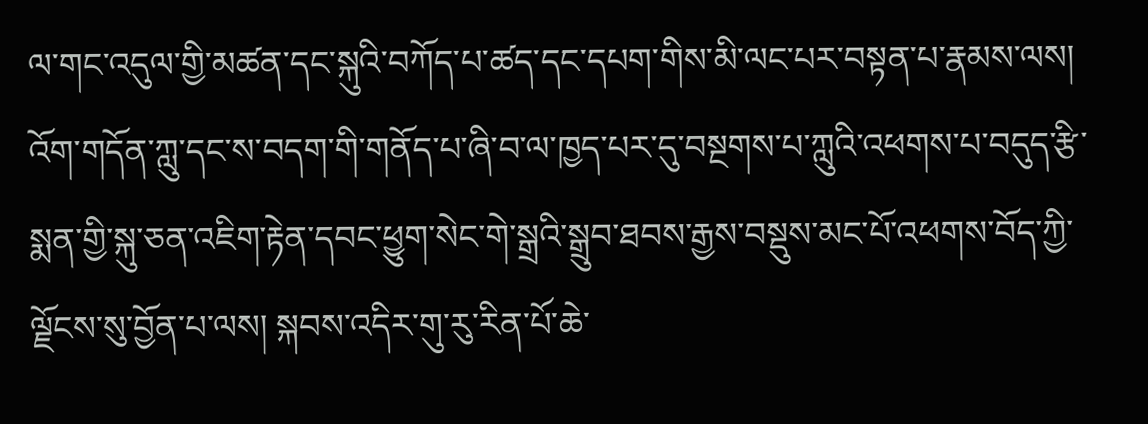ལ་གང་འདུལ་གྱི་མཚན་དང་སྐུའི་བཀོད་པ་ཚད་དང་དཔག་གིས་མི་ལང་པར་བསྟན་པ་རྣམས་ལས། འོག་གདོན་ཀླུ་དང་ས་བདག་གི་གནོད་པ་ཞི་བ་ལ་ཁྱད་པར་དུ་བསྔགས་པ་ཀླུའི་འཕགས་པ་བདུད་རྩི་སྨན་གྱི་སྐུ་ཅན་འཇིག་རྟེན་དབང་ཕྱུག་སེང་གེ་སྒྲའི་སྒྲུབ་ཐབས་རྒྱས་བསྡུས་མང་པོ་འཕགས་བོད་ཀྱི་ལྗོངས་སུ་བྱོན་པ་ལས། སྐབས་འདིར་གུ་རུ་རིན་པོ་ཆེ་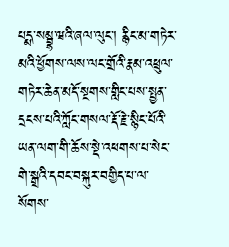པདྨ་སམྦྷ་ཝའི་ཞལ་ལུང་། རྙིང་མ་གཏེར་མའི་ཕྱོགས་ལས་ལང་གྲོའི་རྣམ་འཕྲུལ་གཏེར་ཆེན་མདོ་སྔགས་གླིང་པས་སྤྱན་དྲངས་པའི་ཀློང་གསལ་རྡོ་རྗེ་སྙིང་པོའི་ཡན་ལག་གི་ཆོས་སྡེ་འཕགས་པ་སེང་གེ་སྒྲའི་དབང་བསྐུར་བགྱིད་པ་ལ་སོགས་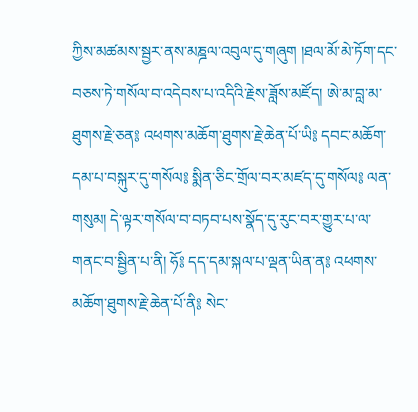ཀྱིས་མཚམས་སྦྱར་ནས་མཎྜལ་འབུལ་དུ་གཞུག །ཐལ་མོ་མེ་ཏོག་དང་བཅས་ཏེ་གསོལ་བ་འདེབས་པ་འདིའི་རྗེས་ཟློས་མཛོད། ཨེ་མ་བླ་མ་ཐུགས་རྗེ་ཅན༔ འཕགས་མཆོག་ཐུགས་རྗེ་ཆེན་པོ་ཡི༔ དབང་མཆོག་དམ་པ་བསྐུར་དུ་གསོལ༔ སྨིན་ཅིང་གྲོལ་བར་མཛད་དུ་གསོལ༔ ལན་གསུམ། དེ་ལྟར་གསོལ་བ་བཏབ་པས་སྣོད་དུ་རུང་བར་གྱུར་པ་ལ་གནང་བ་སྦྱིན་པ་ནི། ཧོ༔ དད་དམ་སྐལ་པ་ལྡན་ཡིན་ན༔ འཕགས་མཆོག་ཐུགས་རྗེ་ཆེན་པོ་ནི༔ སེང་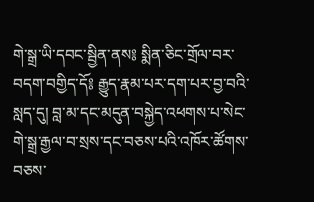གེ་སྒྲ་ཡི་དབང་སྦྱིན་ནས༔ སྨིན་ཅིང་གྲོལ་བར་བདག་བགྱིད་དོ༔ རྒྱུད་རྣམ་པར་དག་པར་བྱ་བའི་སླད་དུ། བླ་མ་དང་མདུན་བསྐྱེད་འཕགས་པ་སེང་གེ་སྒྲ་རྒྱལ་བ་སྲས་དང་བཅས་པའི་འཁོར་ཚོགས་བཅས་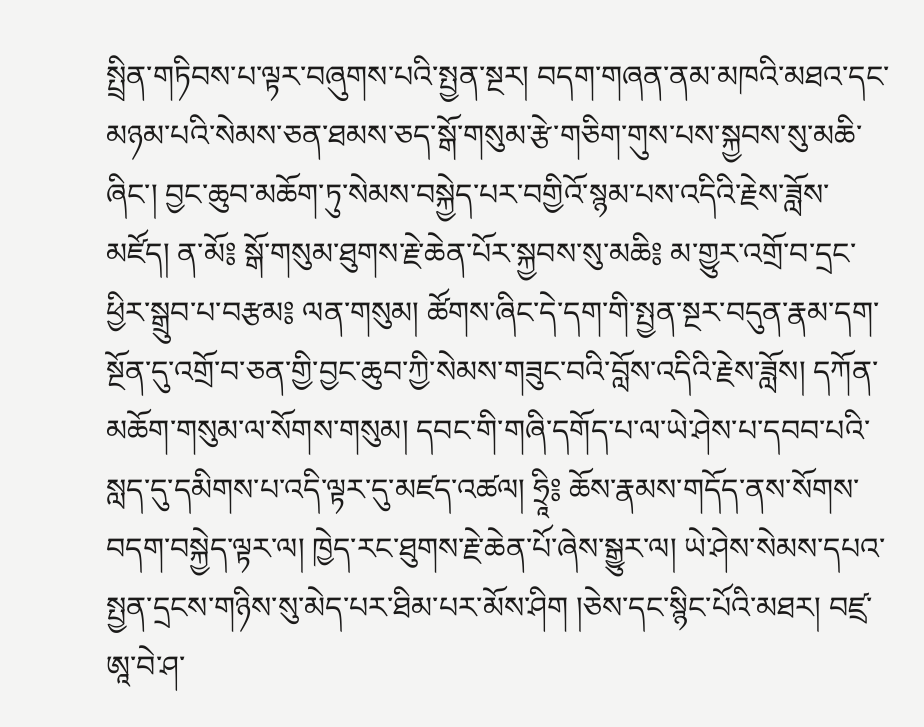སྤྲིན་གཏིབས་པ་ལྟར་བཞུགས་པའི་སྤྱན་སྔར། བདག་གཞན་ནམ་མཁའི་མཐའ་དང་མཉམ་པའི་སེམས་ཅན་ཐམས་ཅད་སྒོ་གསུམ་རྩེ་གཅིག་གུས་པས་སྐྱབས་སུ་མཆི་ཞིང་། བྱང་ཆུབ་མཆོག་ཏུ་སེམས་བསྐྱེད་པར་བགྱིའོ་སྙམ་པས་འདིའི་རྗེས་ཟློས་མཛོད། ན་མོ༔ སྒོ་གསུམ་ཐུགས་རྗེ་ཆེན་པོར་སྐྱབས་སུ་མཆི༔ མ་གྱུར་འགྲོ་བ་དྲང་ཕྱིར་སྒྲུབ་པ་བརྩམ༔ ལན་གསུམ། ཚོགས་ཞིང་དེ་དག་གི་སྤྱན་སྔར་བདུན་རྣམ་དག་སྔོན་དུ་འགྲོ་བ་ཅན་གྱི་བྱང་ཆུབ་ཀྱི་སེམས་གཟུང་བའི་བློས་འདིའི་རྗེས་ཟློས། དཀོན་མཆོག་གསུམ་ལ་སོགས་གསུམ། དབང་གི་གཞི་དགོད་པ་ལ་ཡེ་ཤེས་པ་དབབ་པའི་སླད་དུ་དམིགས་པ་འདི་ལྟར་དུ་མཛད་འཚལ། ཧྲཱི༔ ཆོས་རྣམས་གདོད་ནས་སོགས་བདག་བསྐྱེད་ལྟར་ལ། ཁྱེད་རང་ཐུགས་རྗེ་ཆེན་པོ་ཞེས་སྒྱུར་ལ། ཡེ་ཤེས་སེམས་དཔའ་སྤྱན་དྲངས་གཉིས་སུ་མེད་པར་ཐིམ་པར་མོས་ཤིག །ཅེས་དང་སྙིང་པོའི་མཐར། བཛྲ་ཨཱ་བེ་ཤ་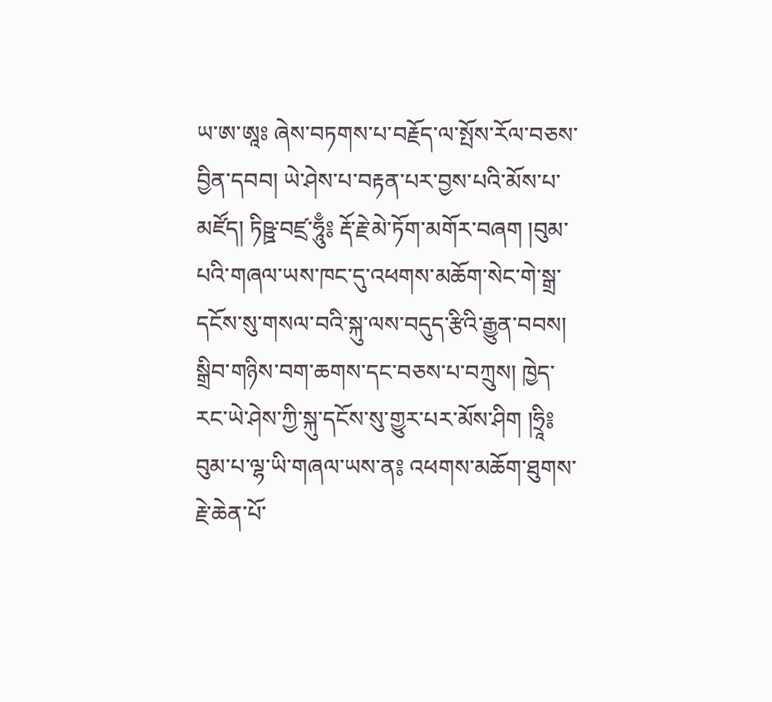ཡ་ཨ་ཨཱཿ ཞེས་བཏགས་པ་བརྗོད་ལ་སྤོས་རོལ་བཅས་བྱིན་དབབ། ཡེ་ཤེས་པ་བརྟན་པར་བྱས་པའི་མོས་པ་མཛོད། ཏིཥྛ་བཛྲ་ཧཱུྃ༔ རྡོ་རྗེ་མེ་ཏོག་མགོར་བཞག །བུམ་པའི་གཞལ་ཡས་ཁང་དུ་འཕགས་མཆོག་སེང་གེ་སྒྲ་དངོས་སུ་གསལ་བའི་སྐུ་ལས་བདུད་རྩིའི་རྒྱུན་བབས། སྒྲིབ་གཉིས་བག་ཆགས་དང་བཅས་པ་བཀྲུས། ཁྱེད་རང་ཡེ་ཤེས་ཀྱི་སྐུ་དངོས་སུ་གྱུར་པར་མོས་ཤིག །ཧྲཱི༔ བུམ་པ་ལྷ་ཡི་གཞལ་ཡས་ན༔ འཕགས་མཆོག་ཐུགས་རྗེ་ཆེན་པོ་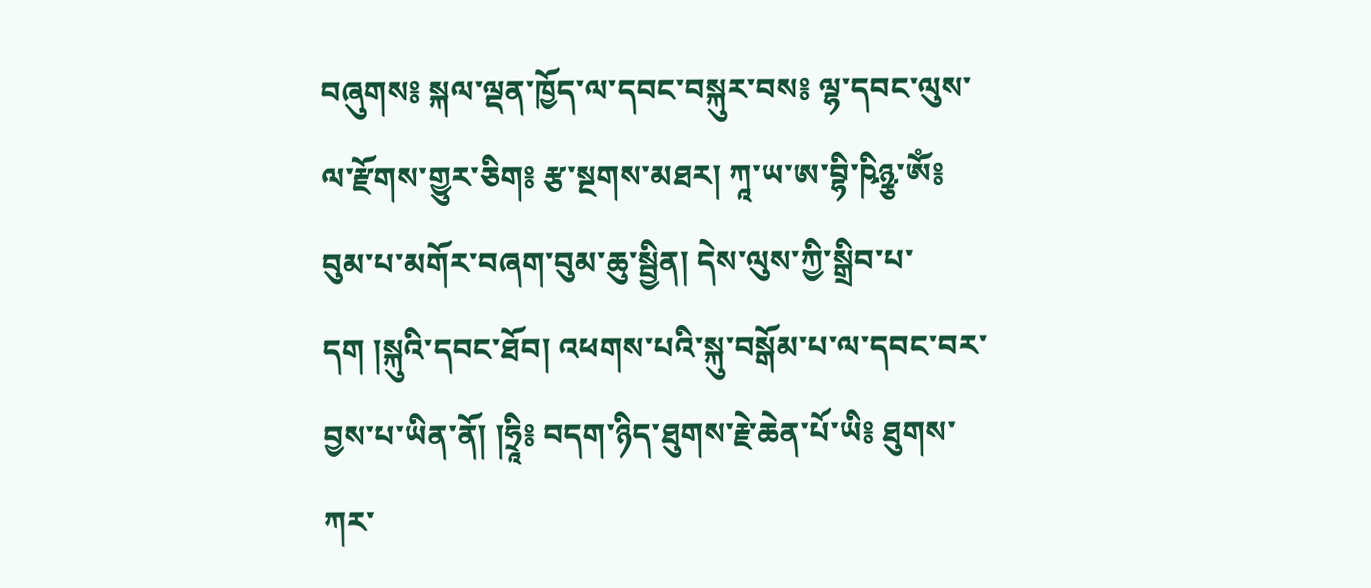བཞུགས༔ སྐལ་ལྡན་ཁྱོད་ལ་དབང་བསྐུར་བས༔ ལྷ་དབང་ལུས་ལ་རྫོགས་གྱུར་ཅིག༔ རྩ་སྔགས་མཐར། ཀཱ་ཡ་ཨ་བྷི་ཥིཉྩ་ཨོཾ༔ བུམ་པ་མགོར་བཞག་བུམ་ཆུ་སྦྱིན། དེས་ལུས་ཀྱི་སྒྲིབ་པ་དག །སྐུའི་དབང་ཐོབ། འཕགས་པའི་སྐུ་བསྒོམ་པ་ལ་དབང་བར་བྱས་པ་ཡིན་ནོ། །ཧྲཱི༔ བདག་ཉིད་ཐུགས་རྗེ་ཆེན་པོ་ཡི༔ ཐུགས་ཀར་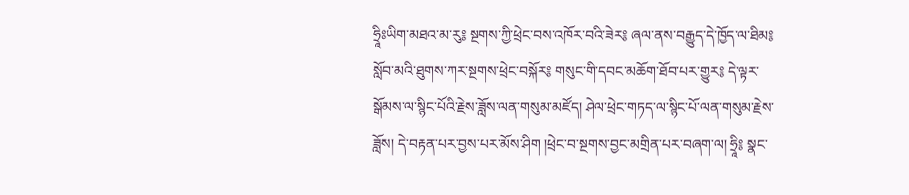ཧྲཱིཿཡིག་མཐའ་མ་རུ༔ སྔགས་ཀྱི་ཕྲེང་བས་འཁོར་བའི་ཟེར༔ ཞལ་ནས་བརྒྱུད་དེ་ཁྱོད་ལ་ཐིམ༔ སློབ་མའི་ཐུགས་ཀར་སྔགས་ཕྲེང་བསྐོར༔ གསུང་གི་དབང་མཆོག་ཐོབ་པར་གྱུར༔ དེ་ལྟར་སྒོམས་ལ་སྙིང་པོའི་རྗེས་ཟློས་ལན་གསུམ་མཛོད། ཤེལ་ཕྲེང་གཏད་ལ་སྙིང་པོ་ལན་གསུམ་རྗེས་ཟློས། དེ་བརྟན་པར་བྱས་པར་མོས་ཤིག །ཕྲེང་བ་སྔགས་བྱང་མགྲིན་པར་བཞག་ལ། ཧྲཱི༔ སྣང་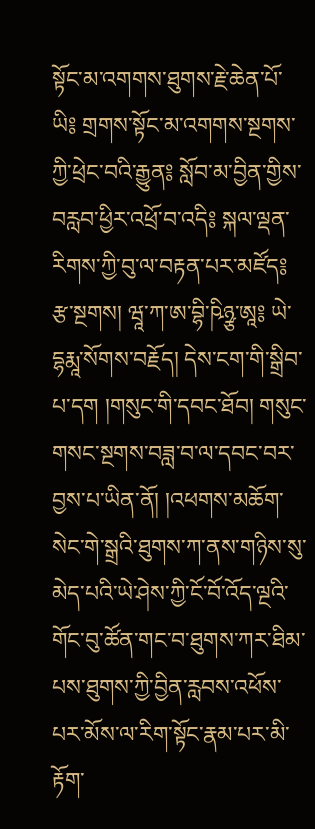སྟོང་མ་འགགས་ཐུགས་རྗེ་ཆེན་པོ་ཡི༔ གྲགས་སྟོང་མ་འགགས་སྔགས་ཀྱི་ཕྲེང་བའི་རྒྱུན༔ སློབ་མ་བྱིན་གྱིས་བརླབ་ཕྱིར་འཕྲོ་བ་འདི༔ སྐལ་ལྡན་རིགས་ཀྱི་བུ་ལ་བརྟན་པར་མཛོད༔ རྩ་སྔགས། ཝཱ་ཀ་ཨ་བྷི་ཥིཉྩ་ཨཱ༔ ཡེ་དྷརྨཱ་སོགས་བརྗོད། དེས་ངག་གི་སྒྲིབ་པ་དག །གསུང་གི་དབང་ཐོབ། གསུང་གསང་སྔགས་བཟླ་བ་ལ་དབང་བར་བྱས་པ་ཡིན་ནོ། །འཕགས་མཆོག་སེང་གེ་སྒྲའི་ཐུགས་ཀ་ནས་གཉིས་སུ་མེད་པའི་ཡེ་ཤེས་ཀྱི་ངོ་བོ་འོད་ལྔའི་གོང་བུ་ཚོན་གང་བ་ཐུགས་ཀར་ཐིམ་པས་ཐུགས་ཀྱི་བྱིན་རླབས་འཕོས་པར་མོས་ལ་རིག་སྟོང་རྣམ་པར་མི་རྟོག་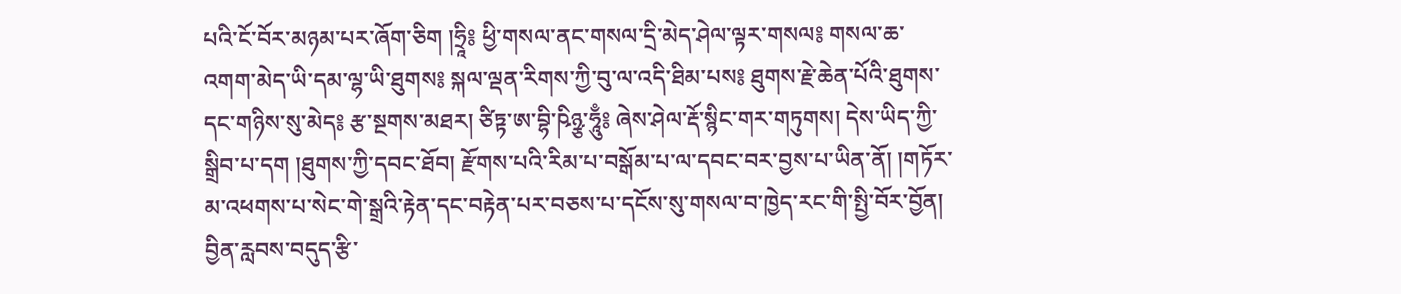པའི་ངོ་བོར་མཉམ་པར་ཞོག་ཅིག །ཧྲཱི༔ ཕྱི་གསལ་ནང་གསལ་དྲི་མེད་ཤེལ་ལྟར་གསལ༔ གསལ་ཆ་འགག་མེད་ཡི་དམ་ལྷ་ཡི་ཐུགས༔ སྐལ་ལྡན་རིགས་ཀྱི་བུ་ལ་འདི་ཐིམ་པས༔ ཐུགས་རྗེ་ཆེན་པོའི་ཐུགས་དང་གཉིས་སུ་མེད༔ རྩ་སྔགས་མཐར། ཙིཏྟ་ཨ་བྷི་ཥིཉྩ་ཧཱུྃ༔ ཞེས་ཤེལ་རྡོ་སྙིང་གར་གཏུགས། དེས་ཡིད་ཀྱི་སྒྲིབ་པ་དག །ཐུགས་ཀྱི་དབང་ཐོབ། རྫོགས་པའི་རིམ་པ་བསྒོམ་པ་ལ་དབང་བར་བྱས་པ་ཡིན་ནོ། །གཏོར་མ་འཕགས་པ་སེང་གེ་སྒྲའི་རྟེན་དང་བརྟེན་པར་བཅས་པ་དངོས་སུ་གསལ་བ་ཁྱེད་རང་གི་སྤྱི་བོར་བྱོན། བྱིན་རླབས་བདུད་རྩི་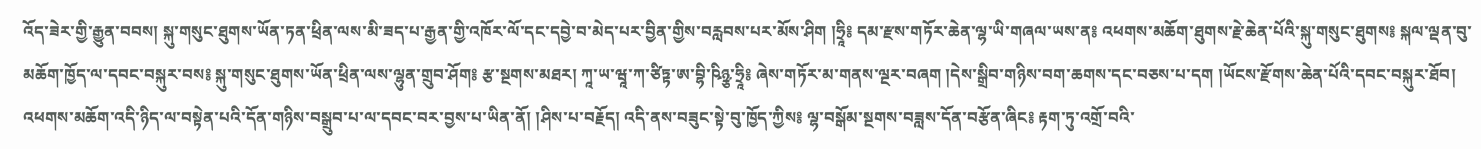འོད་ཟེར་གྱི་རྒྱུན་བབས། སྐུ་གསུང་ཐུགས་ཡོན་ཏན་ཕྲིན་ལས་མི་ཟད་པ་རྒྱན་གྱི་འཁོར་ལོ་དང་དབྱེ་བ་མེད་པར་བྱིན་གྱིས་བརླབས་པར་མོས་ཤིག །ཧྲཱི༔ དམ་རྫས་གཏོར་ཆེན་ལྷ་ཡི་གཞལ་ཡས་ན༔ འཕགས་མཆོག་ཐུགས་རྗེ་ཆེན་པོའི་སྐུ་གསུང་ཐུགས༔ སྐལ་ལྡན་བུ་མཆོག་ཁྱོད་ལ་དབང་བསྐུར་བས༔ སྐུ་གསུང་ཐུགས་ཡོན་ཕྲིན་ལས་ལྷུན་གྲུབ་ཤོག༔ རྩ་སྔགས་མཐར། ཀཱ་ཡ་ཝཱ་ཀ་ཙིཏྟ་ཨ་བྷི་ཥིཉྩ་ཧྲཱི༔ ཞེས་གཏོར་མ་གནས་ལྔར་བཞག །དེས་སྒྲིབ་གཉིས་བག་ཆགས་དང་བཅས་པ་དག །ཡོངས་རྫོགས་ཆེན་པོའི་དབང་བསྐུར་ཐོབ། འཕགས་མཆོག་འདི་ཉིད་ལ་བསྟེན་པའི་དོན་གཉིས་བསྒྲུབ་པ་ལ་དབང་བར་བྱས་པ་ཡིན་ནོ། །ཤིས་པ་བརྗོད། འདི་ནས་བཟུང་སྟེ་བུ་ཁྱོད་ཀྱིས༔ ལྷ་བསྒོམ་སྔགས་བཟླས་དོན་བརྩོན་ཞིང༔ རྟག་ཏུ་འགྲོ་བའི་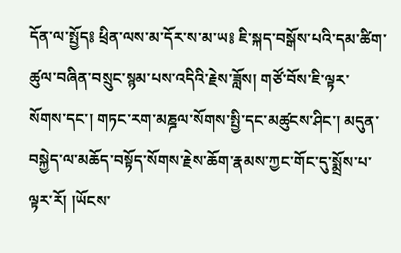དོན་ལ་སྤྱོད༔ ཕྲིན་ལས་མ་དོར་ས་མ་ཡ༔ ཇི་སྐད་བསྒོས་པའི་དམ་ཚིག་ཚུལ་བཞིན་བསྲུང་སྙམ་པས་འདིའི་རྗེས་ཟློས། གཙོ་བོས་ཇི་ལྟར་སོགས་དང་། གཏང་རག་མཎྜལ་སོགས་སྤྱི་དང་མཚུངས་ཤིང་། མདུན་བསྐྱེད་ལ་མཆོད་བསྟོད་སོགས་རྗེས་ཆོག་རྣམས་ཀྱང་གོང་དུ་སྨྲོས་པ་ལྟར་རོ། །ཡོངས་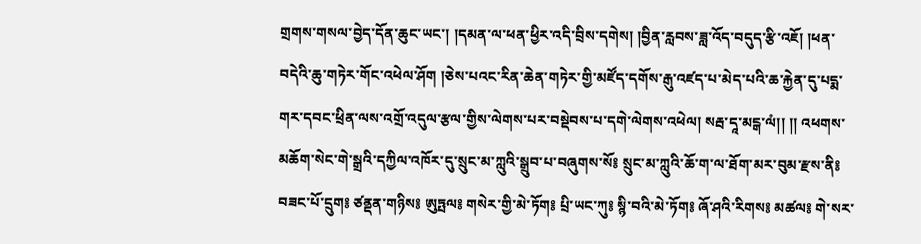གྲགས་གསལ་བྱེད་དོན་ཆུང་ཡང་། །དམན་ལ་ཕན་ཕྱིར་འདི་བྲིས་དགེས། །བྱིན་རླབས་ཟླ་འོད་བདུད་རྩི་འཇོ། །ཕན་བདེའི་ཆུ་གཏེར་གོང་འཕེལ་ཤོག །ཅེས་པའང་རིན་ཆེན་གཏེར་གྱི་མཛོད་དགོས་རྒུ་འཛད་པ་མེད་པའི་ཆ་རྐྱེན་དུ་པདྨ་གར་དབང་ཕྲིན་ལས་འགྲོ་འདུལ་རྩལ་གྱིས་ལེགས་པར་བསྡེབས་པ་དགེ་ལེགས་འཕེལ། སརྦ་དཱ་མངྒ་ལཾ།། །། འཕགས་མཆོག་སེང་གེ་སྒྲའི་དཀྱིལ་འཁོར་དུ་སྲུང་མ་ཀླུའི་སྒྲུབ་པ་བཞུགས་སོ༔ སྲུང་མ་ཀླུའི་ཆོ་ག་ལ་ཐོག་མར་བུམ་རྫས་ནི༔ བཟང་པོ་དྲུག༔ ཙནྡན་གཉིས༔ ཨུཏྤལ༔ གསེར་གྱི་མེ་ཏོག༔ པྲི་ཡང་ཀུ༔ སྙི་བའི་མེ་ཏོག༔ ཞོ་ཤའི་རིགས༔ མཚལ༔ གེ་སར་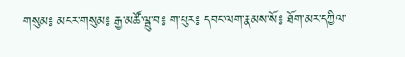གསུམ༔ མངར་གསུམ༔ རྒྱ་མཚོ་ལྦུ་བ༔ ག་པུར༔ དབང་ལག་རྣམས་སོ༔ ཐོག་མར་དཀྱིལ་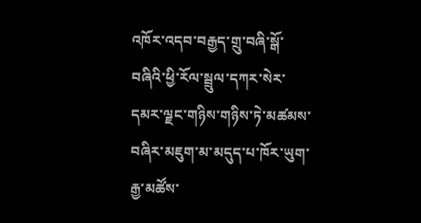འཁོར་འདབ་བརྒྱད་གྲུ་བཞི་སྒོ་བཞིའི་ཕྱི་རོལ་སྦྲུལ་དཀར་སེར་དམར་ལྗང་གཉིས་གཉིས་ཏེ་མཚམས་བཞིར་མཇུག་མ་མདུད་པ་ཁོར་ཡུག་རྒྱ་མཚོས་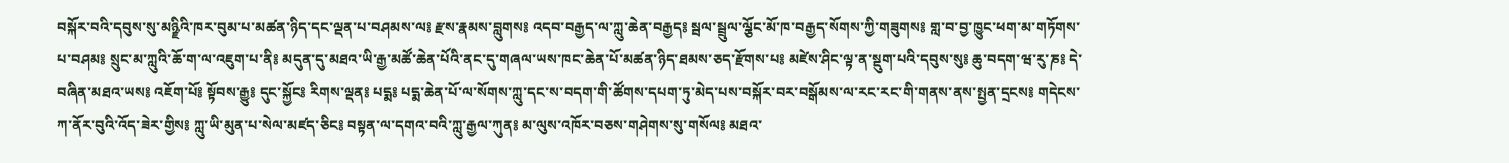བསྐོར་བའི་དབུས་སུ་མཉྫིའི་ཁར་བུམ་པ་མཚན་ཉིད་དང་ལྡན་པ་བཤམས་ལ༔ རྫས་རྣམས་བླུགས༔ འདབ་བརྒྱད་ལ་ཀླུ་ཆེན་བརྒྱད༔ སྦལ་སྦྲུལ་ལྕོང་མོ་ཁ་བརྒྱད་སོགས་ཀྱི་གཟུགས༔ གླ་བ་བྱ་ཁྱུང་ཕག་མ་གཏོགས་པ་བཤམ༔ སྲུང་མ་ཀླུའི་ཆོ་ག་ལ་འཇུག་པ་ནི༔ མདུན་དུ་མཐའ་ཡི་རྒྱ་མཚོ་ཆེན་པོའི་ནང་དུ་གཞལ་ཡས་ཁང་ཆེན་པོ་མཚན་ཉིད་ཐམས་ཅད་རྫོགས་པ༔ མཛེས་ཤིང་ལྟ་ན་སྡུག་པའི་དབུས་སུ༔ ཆུ་བདག་ཝ་རུ་ཎ༔ དེ་བཞིན་མཐའ་ཡས༔ འཇོག་པོ༔ སྟོབས་རྒྱུ༔ དུང་སྐྱོང༔ རིགས་ལྡན༔ པདྨ༔ པདྨ་ཆེན་པོ་ལ་སོགས་ཀླུ་དང་ས་བདག་གི་ཚོགས་དཔག་ཏུ་མེད་པས་བསྐོར་བར་བསྒོམས་ལ་རང་རང་གི་གནས་ནས་སྤྱན་དྲངས༔ གདེངས་ཀ་ནོར་བུའི་འོད་ཟེར་གྱིས༔ ཀླུ་ཡི་མུན་པ་སེལ་མཛད་ཅིང༔ བསྟན་ལ་དགའ་བའི་ཀླུ་རྒྱལ་ཀུན༔ མ་ལུས་འཁོར་བཅས་གཤེགས་སུ་གསོལ༔ མཐའ་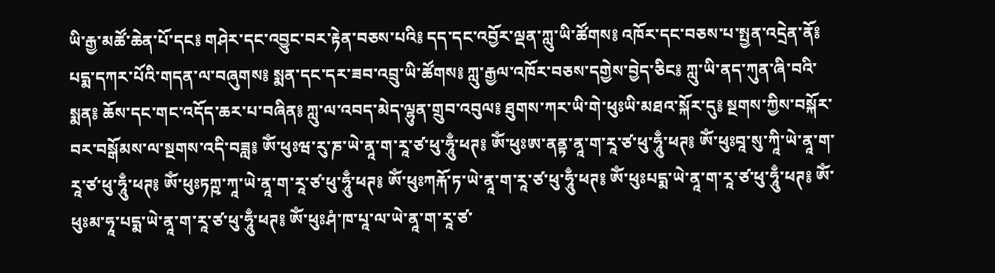ཡི་རྒྱ་མཚོ་ཆེན་པོ་དང༔ གཤེར་དང་འབྱུང་བར་རྟེན་བཅས་པའི༔ དད་དང་འབྱོར་ལྡན་ཀླུ་ཡི་ཚོགས༔ འཁོར་དང་བཅས་པ་སྤྱན་འདྲེན་ནོ༔ པདྨ་དཀར་པོའི་གདན་ལ་བཞུགས༔ སྨན་དང་དར་ཟབ་འབྲུ་ཡི་ཚོགས༔ ཀླུ་རྒྱལ་འཁོར་བཅས་དགྱེས་བྱེད་ཅིང༔ ཀླུ་ཡི་ནད་ཀུན་ཞི་བའི་སྨན༔ ཆོས་དང་གང་འདོད་ཆར་པ་བཞིན༔ ཀླུ་ལ་འབད་མེད་ལྷུན་གྲུབ་འབུལ༔ ཐུགས་ཀར་ཡི་གེ་ཕུཿཡི་མཐའ་སྐོར་དུ༔ སྔགས་ཀྱིས་བསྐོར་བར་བསྒོམས་ལ་སྔགས་འདི་བཟླ༔ ཨོཾ་ཕུཿཝ་རུ་ཎ་ཡེ་ནཱ་ག་རཱ་ཙ་ཕུ་ཧཱུྃ་ཕཊ༔ ཨོཾ་ཕུཿཨ་ནནྟ་ནཱ་ག་རཱ་ཙ་ཕུ་ཧཱུྃ་ཕཊ༔ ཨོཾ་ཕུཿབཱ་སུ་ཀཱི་ཡེ་ནཱ་ག་རཱ་ཙ་ཕུ་ཧཱུྃ་ཕཊ༔ ཨོཾ་ཕུཿཏཀྵ་ཀཱ་ཡེ་ནཱ་ག་རཱ་ཙ་ཕུ་ཧཱུྃ་ཕཊ༔ ཨོཾ་ཕུཿཀརྐོ་ཏ་ཡེ་ནཱ་ག་རཱ་ཙ་ཕུ་ཧཱུྃ་ཕཊ༔ ཨོཾ་ཕུཿཔདྨ་ཡེ་ནཱ་ག་རཱ་ཙ་ཕུ་ཧཱུྃ་ཕཊ༔ ཨོཾ་ཕུཿམ་ཧཱ་པདྨ་ཡེ་ནཱ་ག་རཱ་ཙ་ཕུ་ཧཱུྃ་ཕཊ༔ ཨོཾ་ཕུཿཤཾ་ཁ་པཱ་ལ་ཡེ་ནཱ་ག་རཱ་ཙ་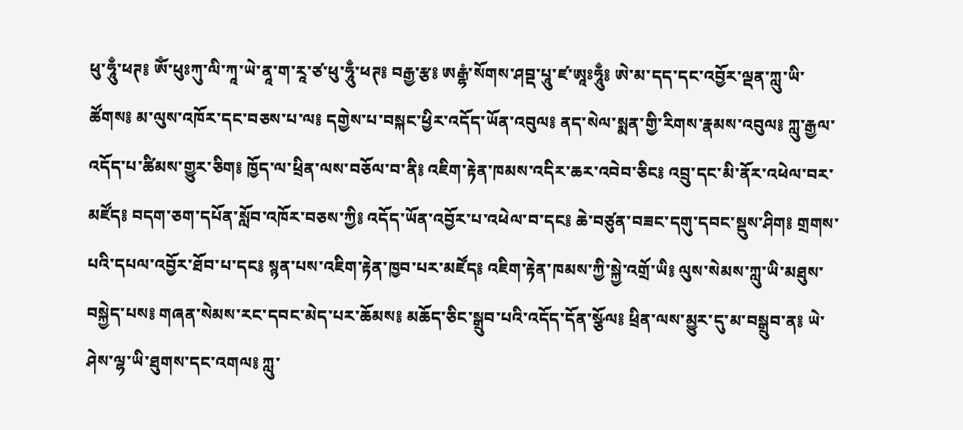ཕུ་ཧཱུྃ་ཕཊ༔ ཨོཾ་ཕུཿཀུ་ལི་ཀཱ་ཡེ་ནཱ་ག་རཱ་ཙ་ཕུ་ཧཱུྃ་ཕཊ༔ བརྒྱ་རྩ༔ ཨརྒྷཾ་སོགས་ཤབྡ་པཱུ་ཛ་ཨཱཿཧཱུྃ༔ ཨེ་མ་དད་དང་འབྱོར་ལྡན་ཀླུ་ཡི་ཚོགས༔ མ་ལུས་འཁོར་དང་བཅས་པ་ལ༔ དགྱེས་པ་བསྐང་ཕྱིར་འདོད་ཡོན་འབུལ༔ ནད་སེལ་སྨན་གྱི་རིགས་རྣམས་འབུལ༔ ཀླུ་རྒྱལ་འདོད་པ་ཚིམས་གྱུར་ཅིག༔ ཁྱོད་ལ་ཕྲིན་ལས་བཅོལ་བ་ནི༔ འཇིག་རྟེན་ཁམས་འདིར་ཆར་འབེབ་ཅིང༔ འབྲུ་དང་མི་ནོར་འཕེལ་བར་མཛོད༔ བདག་ཅག་དཔོན་སློབ་འཁོར་བཅས་ཀྱི༔ འདོད་ཡོན་འབྱོར་པ་འཕེལ་བ་དང༔ ཆེ་བཙུན་བཟང་དགུ་དབང་སྡུས་ཤིག༔ གྲགས་པའི་དཔལ་འབྱོར་ཐོབ་པ་དང༔ སྙན་པས་འཇིག་རྟེན་ཁྱབ་པར་མཛོད༔ འཇིག་རྟེན་ཁམས་ཀྱི་སྐྱེ་འགྲོ་ཡི༔ ལུས་སེམས་ཀླུ་ཡི་མཐུས་བསྐྱེད་པས༔ གཞན་སེམས་རང་དབང་མེད་པར་ཆོམས༔ མཆོད་ཅིང་སྒྲུབ་པའི་འདོད་དོན་སྩོལ༔ ཕྲིན་ལས་མྱུར་དུ་མ་བསྒྲུབ་ན༔ ཡེ་ཤེས་ལྷ་ཡི་ཐུགས་དང་འགལ༔ ཀླུ་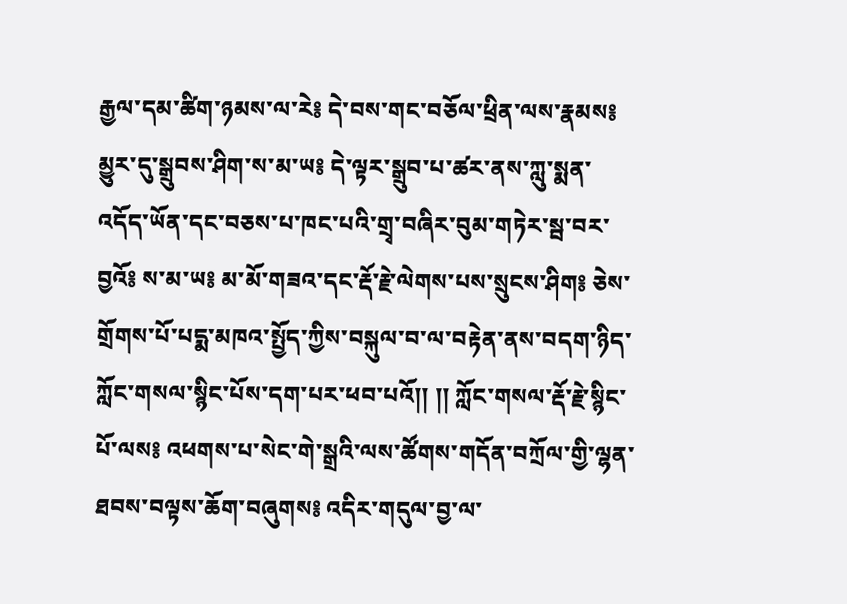རྒྱལ་དམ་ཚིག་ཉམས་ལ་རེ༔ དེ་བས་གང་བཅོལ་ཕྲིན་ལས་རྣམས༔ མྱུར་དུ་སྒྲུབས་ཤིག་ས་མ་ཡ༔ དེ་ལྟར་སྒྲུབ་པ་ཚར་ནས་ཀླུ་སྨན་འདོད་ཡོན་དང་བཅས་པ་ཁང་པའི་གྲྭ་བཞིར་བུམ་གཏེར་སྦ་བར་བྱའོ༔ ས་མ་ཡ༔ མ་མོ་གཟའ་དང་རྡོ་རྗེ་ལེགས་པས་སྲུངས་ཤིག༔ ཅེས་གྲོགས་པོ་པདྨ་མཁའ་སྤྱོད་ཀྱིས་བསྐུལ་བ་ལ་བརྟེན་ནས་བདག་ཉིད་ཀློང་གསལ་སྙིང་པོས་དག་པར་ཕབ་པའོ།། །། ཀློང་གསལ་རྡོ་རྗེ་སྙིང་པོ་ལས༔ འཕགས་པ་སེང་གེ་སྒྲའི་ལས་ཚོགས་གདོན་བཀྲོལ་གྱི་ལྷན་ཐབས་བལྟས་ཆོག་བཞུགས༔ འདིར་གདུལ་བྱ་ལ་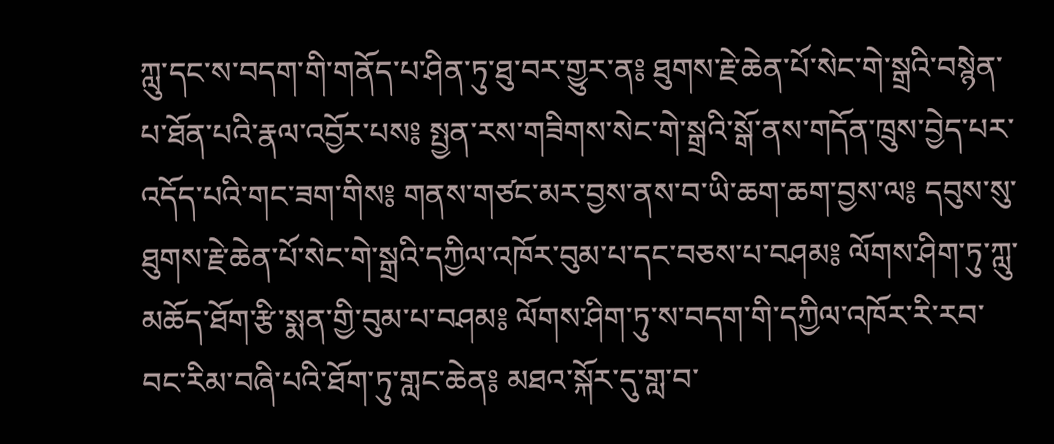ཀླུ་དང་ས་བདག་གི་གནོད་པ་ཤིན་ཏུ་ཐུ་བར་གྱུར་ན༔ ཐུགས་རྗེ་ཆེན་པོ་སེང་གེ་སྒྲའི་བསྙེན་པ་ཐོན་པའི་རྣལ་འབྱོར་པས༔ སྤྱན་རས་གཟིགས་སེང་གེ་སྒྲའི་སྒོ་ནས་གདོན་ཁྲུས་བྱེད་པར་འདོད་པའི་གང་ཟག་གིས༔ གནས་གཙང་མར་བྱས་ནས་བ་ཡི་ཆག་ཆག་བྱས་ལ༔ དབུས་སུ་ཐུགས་རྗེ་ཆེན་པོ་སེང་གེ་སྒྲའི་དཀྱིལ་འཁོར་བུམ་པ་དང་བཅས་པ་བཤམ༔ ལོགས་ཤིག་ཏུ་ཀླུ་མཆོད་ཐོག་རྩི་སྨན་གྱི་བུམ་པ་བཤམ༔ ལོགས་ཤིག་ཏུ་ས་བདག་གི་དཀྱིལ་འཁོར་རི་རབ་བང་རིམ་བཞི་པའི་ཐོག་ཏུ་གླང་ཆེན༔ མཐའ་སྐོར་དུ་གླ་བ་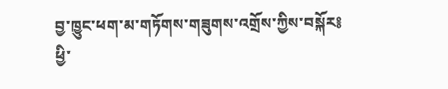བྱ་ཁྱུང་ཕག་མ་གཏོགས་གཟུགས་འགྲོས་ཀྱིས་བསྐོར༔ ཕྱི་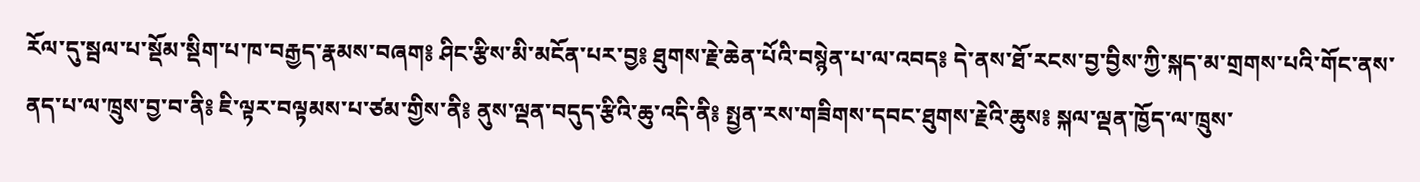རོལ་དུ་སྦལ་པ་སྡོམ་སྡིག་པ་ཁ་བརྒྱད་རྣམས་བཞག༔ ཤིང་རྩིས་མི་མངོན་པར་བྱ༔ ཐུགས་རྗེ་ཆེན་པོའི་བསྙེན་པ་ལ་འབད༔ དེ་ནས་ཐོ་རངས་བྱ་བྱིས་ཀྱི་སྐད་མ་གྲགས་པའི་གོང་ནས་ནད་པ་ལ་ཁྲུས་བྱ་བ་ནི༔ ཇི་ལྟར་བལྟམས་པ་ཙམ་གྱིས་ནི༔ ནུས་ལྡན་བདུད་རྩིའི་ཆུ་འདི་ནི༔ སྤྱན་རས་གཟིགས་དབང་ཐུགས་རྗེའི་ཆུས༔ སྐལ་ལྡན་ཁྱོད་ལ་ཁྲུས་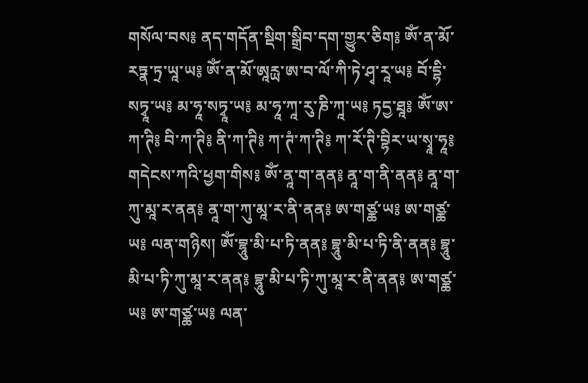གསོལ་བས༔ ནད་གདོན་སྡིག་སྒྲིབ་དག་གྱུར་ཅིག༔ ཨོཾ་ན་མོ་རཏྣ་ཏྲ་ཡཱ་ཡ༔ ཨོཾ་ན་མོ་ཨཱརྻ་ཨ་བ་ལོ་ཀི་ཏེ་ཤྭ་རཱ་ཡ༔ བོ་དྷི་སཏྭཱ་ཡ༔ མ་ཧཱ་སཏྭཱ་ཡ༔ མ་ཧཱ་ཀཱ་རུ་ཎི་ཀཱ་ཡ༔ ཏདྱ་ཐཱ༔ ཨོཾ་ཨ་ཀ་ཊི༔ བི་ཀ་ཊི༔ ནི་ཀ་ཊི༔ ཀ་ཊཾ་ཀ་ཊི༔ ཀ་རོ་ཊི་བྷིར་ཡ་སྭཱ་ཧཱ༔ གདེངས་ཀའི་ཕྱག་གིས༔ ཨོཾ་ནཱ་ག་ནན༔ ནཱ་ག་ནི་ནན༔ ནཱ་ག་ཀུ་མཱ་ར་ནན༔ ནཱ་ག་ཀུ་མཱ་ར་ནི་ནན༔ ཨ་གཙྪ་ཡ༔ ཨ་གཙྪ་ཡ༔ ལན་གཉིས། ཨོཾ་བྷཱུ་མི་པ་ཏི་ནན༔ བྷཱུ་མི་པ་ཏི་ནི་ནན༔ བྷཱུ་མི་པ་ཏི་ཀུ་མཱ་ར་ནན༔ བྷཱུ་མི་པ་ཏི་ཀུ་མཱ་ར་ནི་ནན༔ ཨ་གཙྪ་ཡ༔ ཨ་གཙྪ་ཡ༔ ལན་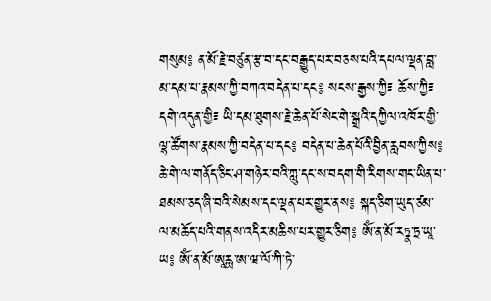གསུམ༔ ན་མོ་རྗེ་བཙུན་རྩ་བ་དང་བརྒྱུད་པར་བཅས་པའི་དཔལ་ལྡན་བླ་མ་དམ་པ་རྣམས་ཀྱི་བཀའ་བདེན་པ་དང༔ སངས་རྒྱས་ཀྱི༴ ཆོས་ཀྱི༴ དགེ་འདུན་གྱི༴ ཡི་དམ་ཐུགས་རྗེ་ཆེན་པོ་སེང་གེ་སྒྲའི་དཀྱིལ་འཁོར་གྱི་ལྷ་ཚོགས་རྣམས་ཀྱི་བདེན་པ་དང༔ བདེན་པ་ཆེན་པོའི་བྱིན་རླབས་ཀྱིས༔ ཆེ་གེ་ལ་གནོད་ཅིང་ཤ་གཉེར་བའི་ཀླུ་དང་ས་བདག་གི་རིགས་གང་ཡིན་པ་ཐམས་ཅད་ཞི་བའི་སེམས་དང་ལྡན་པར་གྱུར་ནས༔ སྐད་ཅིག་ཡུད་ཙམ་ལ་མཆོད་པའི་གནས་འདིར་མཆིས་པར་གྱུར་ཅིག༔ ཨོཾ་ན་མོ་རཏྣ་ཏྲ་ཡཱ་ཡ༔ ཨོཾ་ན་མོ་ཨཱརྻ་ཨ་ཝ་ལོ་ཀི་ཏེ་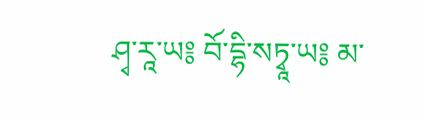ཤྭ་རཱ་ཡ༔ བོ་དྷི་སཏྭཱ་ཡ༔ མ་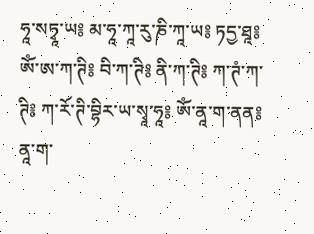ཧཱ་སཏྭཱ་ཡ༔ མ་ཧཱ་ཀཱ་རུ་ཎི་ཀཱ་ཡ༔ ཏདྱ་ཐཱ༔ ཨོཾ་ཨ་ཀ་ཊི༔ བི་ཀ་ཊི༔ ནི་ཀ་ཊི༔ ཀ་ཊཾ་ཀ་ཊི༔ ཀ་རོ་ཊི་བྷིར་ཡ་སྭཱ་ཧཱ༔ ཨོཾ་ནཱ་ག་ནན༔ ནཱ་ག་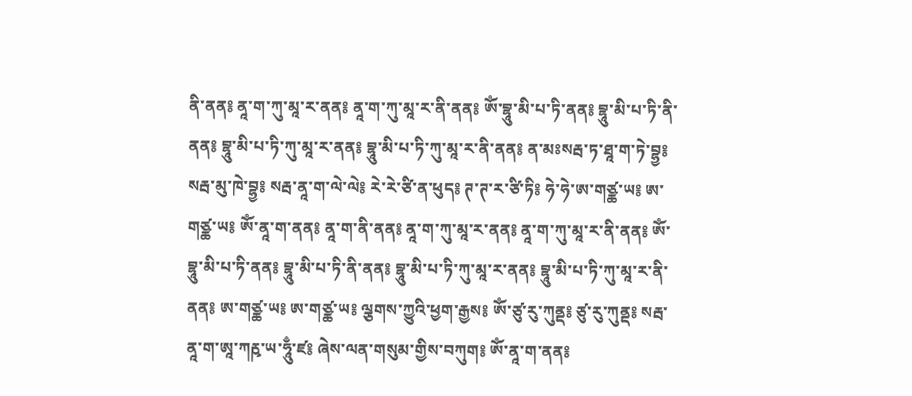ནི་ནན༔ ནཱ་ག་ཀུ་མཱ་ར་ནན༔ ནཱ་ག་ཀུ་མཱ་ར་ནི་ནན༔ ཨོཾ་བྷཱུ་མི་པ་ཏི་ནན༔ བྷཱུ་མི་པ་ཏི་ནི་ནན༔ བྷཱུ་མི་པ་ཏི་ཀུ་མཱ་ར་ནན༔ བྷཱུ་མི་པ་ཏི་ཀུ་མཱ་ར་ནི་ནན༔ ན་མཿསརྦ་ཏ་ཐཱ་ག་ཏེ་བྷྱ༔ སརྦ་མུ་ཁེ་བྷྱ༔ སརྦ་ནཱ་ག་ལེ་ལེ༔ རེ་རེ་ཙི་ན་ཕུད༔ ཊ་ཊ་ར་ཙི་ཏི༔ ཧེ་ཧེ་ཨ་གཙྪ་ཡ༔ ཨ་གཙྪ་ཡ༔ ཨོཾ་ནཱ་ག་ནན༔ ནཱ་ག་ནི་ནན༔ ནཱ་ག་ཀུ་མཱ་ར་ནན༔ ནཱ་ག་ཀུ་མཱ་ར་ནི་ནན༔ ཨོཾ་བྷཱུ་མི་པ་ཏི་ནན༔ བྷཱུ་མི་པ་ཏི་ནི་ནན༔ བྷཱུ་མི་པ་ཏི་ཀུ་མཱ་ར་ནན༔ བྷཱུ་མི་པ་ཏི་ཀུ་མཱ་ར་ནི་ནན༔ ཨ་གཙྪ་ཡ༔ ཨ་གཙྪ་ཡ༔ ལྕགས་ཀྱུའི་ཕྱག་རྒྱས༔ ཨོཾ་ཙུ་རུ་ཀུནྡ༔ ཙུ་རུ་ཀུནྡ༔ སརྦ་ནཱ་ག་ཨཱ་ཀརྵ་ཡ་ཧཱུྃ་ཛ༔ ཞེས་ལན་གསུམ་གྱིས་བཀུག༔ ཨོཾ་ནཱ་ག་ནན༔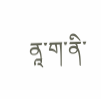ནཱ་ག་ནི་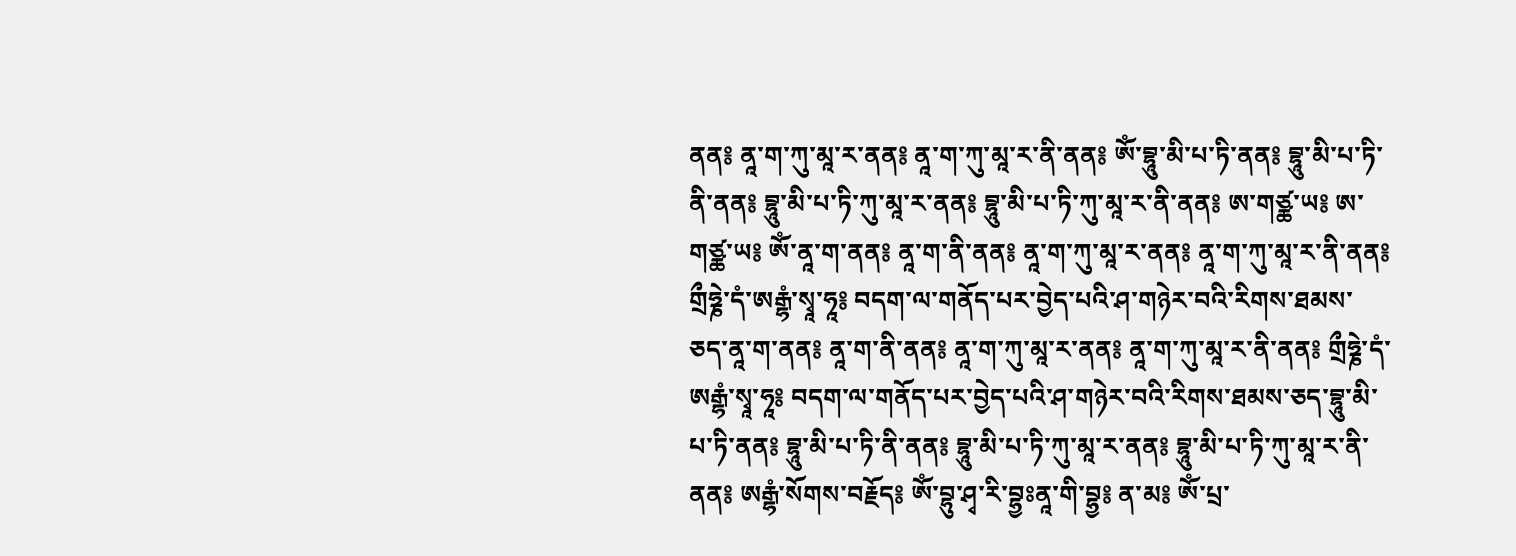ནན༔ ནཱ་ག་ཀུ་མཱ་ར་ནན༔ ནཱ་ག་ཀུ་མཱ་ར་ནི་ནན༔ ཨོཾ་བྷཱུ་མི་པ་ཏི་ནན༔ བྷཱུ་མི་པ་ཏི་ནི་ནན༔ བྷཱུ་མི་པ་ཏི་ཀུ་མཱ་ར་ནན༔ བྷཱུ་མི་པ་ཏི་ཀུ་མཱ་ར་ནི་ནན༔ ཨ་གཙྪ་ཡ༔ ཨ་གཙྪ་ཡ༔ ཨོཾ་ནཱ་ག་ནན༔ ནཱ་ག་ནི་ནན༔ ནཱ་ག་ཀུ་མཱ་ར་ནན༔ ནཱ་ག་ཀུ་མཱ་ར་ནི་ནན༔ གྲྀཧྞེ་དཾ་ཨརྒྷཾ་སྭཱ་ཧཱ༔ བདག་ལ་གནོད་པར་བྱེད་པའི་ཤ་གཉེར་བའི་རིགས་ཐམས་ཅད་ནཱ་ག་ནན༔ ནཱ་ག་ནི་ནན༔ ནཱ་ག་ཀུ་མཱ་ར་ནན༔ ནཱ་ག་ཀུ་མཱ་ར་ནི་ནན༔ གྲྀཧྞེ་དཾ་ཨརྒྷཾ་སྭཱ་ཧཱ༔ བདག་ལ་གནོད་པར་བྱེད་པའི་ཤ་གཉེར་བའི་རིགས་ཐམས་ཅད་བྷཱུ་མི་པ་ཏི་ནན༔ བྷཱུ་མི་པ་ཏི་ནི་ནན༔ བྷཱུ་མི་པ་ཏི་ཀུ་མཱ་ར་ནན༔ བྷཱུ་མི་པ་ཏི་ཀུ་མཱ་ར་ནི་ནན༔ ཨརྒྷཾ་སོགས་བརྗོད༔ ཨོཾ་བྷུ་ཤྭ་རི་བྷྱཿནཱ་གི་བྷྱ༔ ན་མ༔ ཨོཾ་པྲ་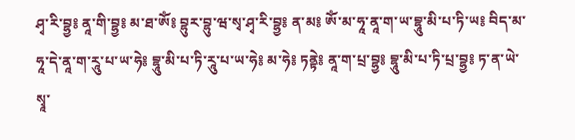ཤྭ་རི་བྷྱ༔ ནཱ་གི་བྷྱ༔ མ་ཐ་ཨོཾ༔ བྷུར་བྷུ་ཝ་སྭ་ཤྭ་རི་བྷྱ༔ ན་མ༔ ཨོཾ་མ་ཧཱ་ནཱ་ག་ཡ་བྷཱུ་མི་པ་ཏི་ཡ༔ བིད་མ་ཧཱ་དེ་ནཱ་ག་རཱུ་པ་ཡ་ཧེ༔ བྷཱུ་མི་པ་ཏི་རཱུ་པ་ཡ་ཧེ༔ མ་ཧེ༔ ཏནྟེ༔ ནཱ་ག་པྲ་བྷྱ༔ བྷཱུ་མི་པ་ཏི་པྲ་བྷྱ༔ ཏ་ན་ཡེ་སྭཱ་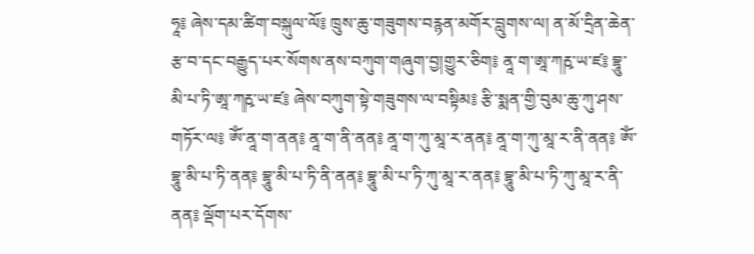ཧཱ༔ ཞེས་དམ་ཚིག་བསྐུལ་ལོ༔ ཁྲུས་ཆུ་གཟུགས་བརྙན་མགོར་བླུགས་ལ། ན་མོ་དྲིན་ཆེན་རྩ་བ་དང་བརྒྱུད་པར་སོགས་ནས་བཀུག་གཞུག་བྱ།གྱུར་ཅིག༔ ནཱ་ག་ཨཱ་ཀརྵ་ཡ་ཛ༔ བྷཱུ་མི་པ་ཏི་ཨཱ་ཀརྵ་ཡ་ཛ༔ ཞེས་བཀུག་སྟེ་གཟུགས་ལ་བསྟིམ༔ རྩི་སྨན་གྱི་བུམ་ཆུ་ཀུ་ཤས་གཏོར་ལ༔ ཨོཾ་ནཱ་ག་ནན༔ ནཱ་ག་ནི་ནན༔ ནཱ་ག་ཀུ་མཱ་ར་ནན༔ ནཱ་ག་ཀུ་མཱ་ར་ནི་ནན༔ ཨོཾ་བྷཱུ་མི་པ་ཏི་ནན༔ བྷཱུ་མི་པ་ཏི་ནི་ནན༔ བྷཱུ་མི་པ་ཏི་ཀུ་མཱ་ར་ནན༔ བྷཱུ་མི་པ་ཏི་ཀུ་མཱ་ར་ནི་ནན༔ ལྡོག་པར་དོགས་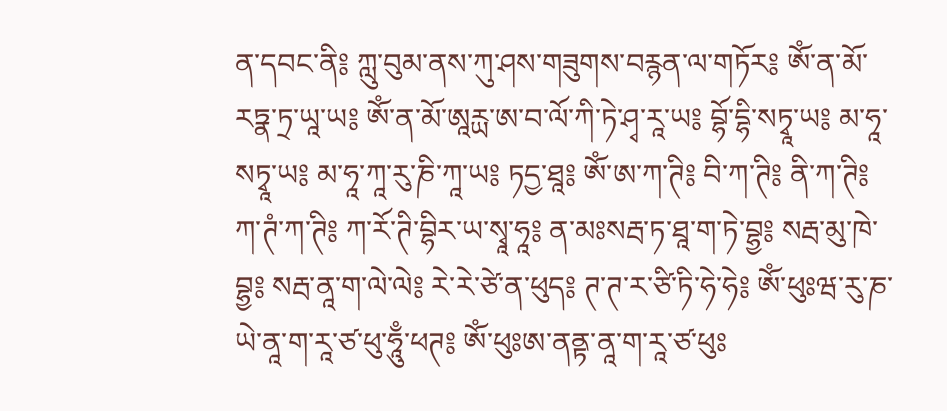ན་དབང་ནི༔ ཀླུ་བུམ་ནས་ཀུ་ཤས་གཟུགས་བརྙན་ལ་གཏོར༔ ཨོཾ་ན་མོ་རཏྣ་ཏྲ་ཡཱ་ཡ༔ ཨོཾ་ན་མོ་ཨཱརྻ་ཨ་བ་ལོ་ཀི་ཏེ་ཤྭ་རཱ་ཡ༔ བྷོ་དྷི་སཏྭཱ་ཡ༔ མ་ཧཱ་སཏྭཱ་ཡ༔ མ་ཧཱ་ཀཱ་རུ་ཎི་ཀཱ་ཡ༔ ཏདྱ་ཐཱ༔ ཨོཾ་ཨ་ཀ་ཊི༔ བི་ཀ་ཊི༔ ནི་ཀ་ཊི༔ ཀ་ཊཾ་ཀ་ཊི༔ ཀ་རོ་ཊི་བྷིར་ཡ་སྭཱ་ཧཱ༔ ན་མཿསརྦ་ཏ་ཐཱ་ག་ཏེ་བྷྱ༔ སརྦ་མུ་ཁེ་བྷྱ༔ སརྦ་ནཱ་ག་ལེ་ལེ༔ རེ་རེ་ཙེ་ན་ཕུད༔ ཊ་ཊ་ར་ཙི་ཏི་ཧེ་ཧེ༔ ཨོཾ་ཕུཿཝ་རུ་ཎ་ཡེ་ནཱ་ག་རཱ་ཙ་ཕུ་ཧཱུྃ་ཕཊ༔ ཨོཾ་ཕུཿཨ་ནནྟ་ནཱ་ག་རཱ་ཙ་ཕུཿ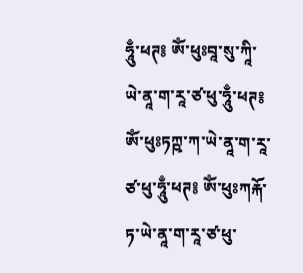ཧཱུྃ་ཕཊ༔ ཨོཾ་ཕུཿབཱ་སུ་ཀཱི་ཡེ་ནཱ་ག་རཱ་ཙ་ཕུ་ཧཱུྃ་ཕཊ༔ ཨོཾ་ཕུཿཏཀྵ་ཀ་ཡེ་ནཱ་ག་རཱ་ཙ་ཕུ་ཧཱུྃ་ཕཊ༔ ཨོཾ་ཕུཿཀརྐོ་ཏ་ཡེ་ནཱ་ག་རཱ་ཙ་ཕུ་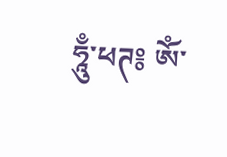ཧཱུྃ་ཕཊ༔ ཨོཾ་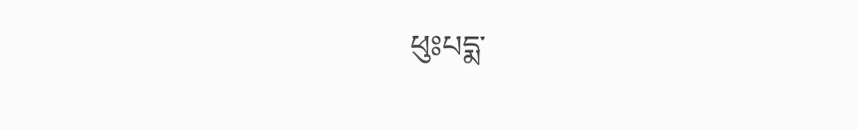ཕུཿཔདྨ་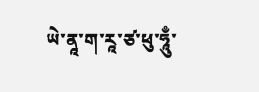ཡེ་ནཱ་ག་རཱ་ཙ་ཕུ་ཧཱུྃ་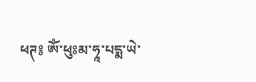ཕཊ༔ ཨོཾ་ཕུཿམ་ཧཱ་པདྨ་ཡེ་